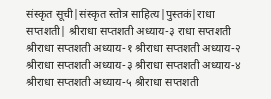संस्कृत सूची|संस्कृत स्तोत्र साहित्य|पुस्तकं|राधा सप्तशती| श्रीराधा सप्तशती अध्याय-३ राधा सप्तशती श्रीराधा सप्तशती अध्याय-१ श्रीराधा सप्तशती अध्याय-२ श्रीराधा सप्तशती अध्याय-३ श्रीराधा सप्तशती अध्याय-४ श्रीराधा सप्तशती अध्याय-५ श्रीराधा सप्तशती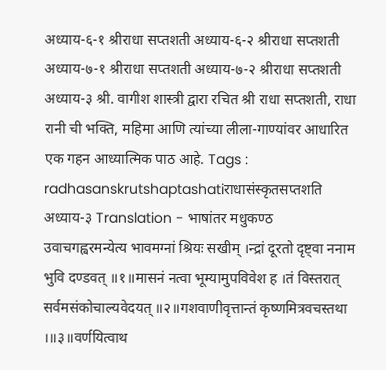अध्याय-६-१ श्रीराधा सप्तशती अध्याय-६-२ श्रीराधा सप्तशती अध्याय-७-१ श्रीराधा सप्तशती अध्याय-७-२ श्रीराधा सप्तशती अध्याय-३ श्री. वागीश शास्त्री द्वारा रचित श्री राधा सप्तशती, राधा रानी ची भक्ति, महिमा आणि त्यांच्या लीला-गाण्यांवर आधारित एक गहन आध्यात्मिक पाठ आहे. Tags : radhasanskrutshaptashatiराधासंस्कृतसप्तशति अध्याय-३ Translation - भाषांतर मधुकण्ठ उवाचगह्वरमन्येत्य भावमग्नां श्रियः सखीम् ।न्द्रां दूरतो दृष्ट्वा ननाम भुवि दण्डवत् ॥१॥मासनं नत्वा भूम्यामुपविवेश ह ।तं विस्तरात् सर्वमसंकोचाल्यवेदयत् ॥२॥गशवाणीवृत्तान्तं कृष्णमित्रवचस्तथा ।॥३॥वर्णयित्वाथ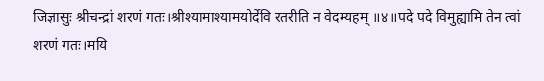जिज्ञासुः श्रीचन्द्रां शरणं गतः।श्रीश्यामाश्यामयोर्देवि रतरीति न वेदम्यहम् ॥४॥पदे पदे विमुह्यामि तेन त्वां शरणं गतः।मयि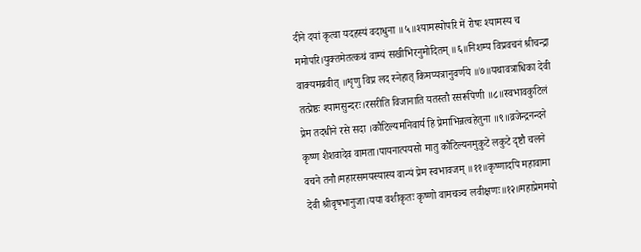दीने दयां कृत्वा यदहस्यं वदाधुना ॥५॥श्यामस्योपरि में रोषः श्यामस्य च ममोपरि।युक्तमेतत्कथं वाम्यं सखीभिरनुमोदितम् ॥६॥निशम्य विप्रवचनं श्रीचन्द्रा वाक्यमब्रवीत् ॥शृणु विप्र लद स्नेहात् किमप्यत्रानुवर्णये ॥७॥यथावत्राधिका देवी तत्प्रेष्ठः श्यामसुन्दरः।रसरीति विजानाति यतस्तौ रसरूपिणी ॥८॥स्वभावकुटिलं प्रेम तदधीने रसे सदा ।कौटिल्यमनिवार्य हि प्रेमाभिन्नत्वहेतुना ॥९॥व्रजेन्द्रनन्दने कृष्ण शैशवादेव वामता।पायनात्पयसो मातु कौटिल्यनमुकुटे लकुटे दृष्टौ चलने वचने तनौ।महारसमयस्यास्य वान्यं प्रेम स्वभावजम् ॥११॥कृष्णादपि महावामा देवी श्रीवृषभानुजा।यया वशीकृतः कृष्णो वामचञ्च लवीक्षणः॥१२॥महाप्रेममयो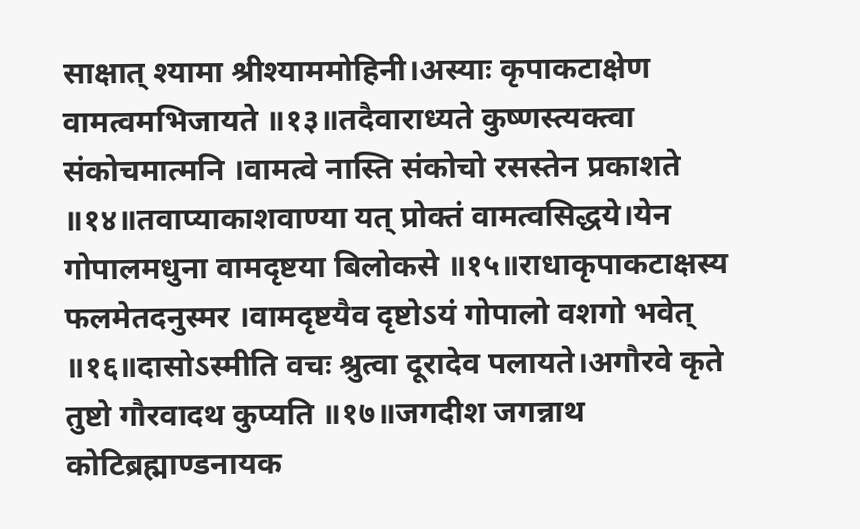साक्षात् श्यामा श्रीश्याममोहिनी।अस्याः कृपाकटाक्षेण वामत्वमभिजायते ॥१३॥तदैवाराध्यते कुष्णस्त्यक्त्वा संकोचमात्मनि ।वामत्वे नास्ति संकोचो रसस्तेन प्रकाशते ॥१४॥तवाप्याकाशवाण्या यत् प्रोक्तं वामत्वसिद्धये।येन गोपालमधुना वामदृष्टया बिलोकसे ॥१५॥राधाकृपाकटाक्षस्य फलमेतदनुस्मर ।वामदृष्टयैव दृष्टोऽयं गोपालो वशगो भवेत् ॥१६॥दासोऽस्मीति वचः श्रुत्वा दूरादेव पलायते।अगौरवे कृते तुष्टो गौरवादथ कुप्यति ॥१७॥जगदीश जगन्नाथ कोटिब्रह्माण्डनायक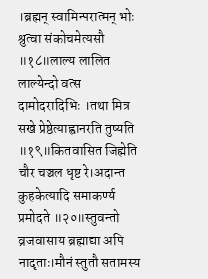।ब्रह्मन् स्वामिन्परात्मन् भोः श्रुत्वा संकोचमेत्यसौ ॥१८॥लाल्य लालित लाल्येन्दो वत्स दामोदरादिभिः ।तथा मित्र सखे प्रेष्ठेत्याह्वानरति तुष्यति ॥१९॥कितवासित जिह्मेति चौर चञ्चल धृष्ट रे।अदान्त कुहकेत्यादि समाकर्ण्य प्रमोदते ॥२०॥स्तुवन्तो व्रजवासाय ब्रह्माद्या अपि नादृताः।मौनं स्तुतौ सतामस्य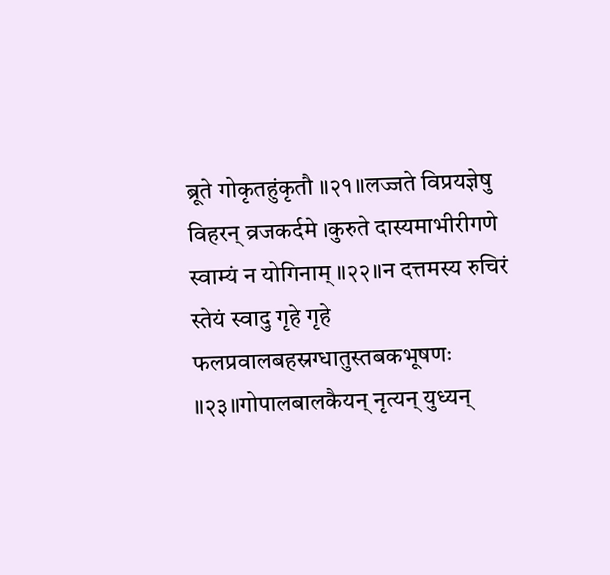ब्रूते गोकृतहुंकृतौ ॥२१॥लज्जते विप्रयज्ञेषु विहरन् व्रजकर्दमे ।कुरुते दास्यमाभीरीगणे स्वाम्यं न योगिनाम् ॥२२॥न दत्तमस्य रुचिरं स्तेयं स्वादु गृहे गृहे फलप्रवालबहस्रग्धातुस्तबकभूषणः ॥२३॥गोपालबालकैयन् नृत्यन् युध्यन्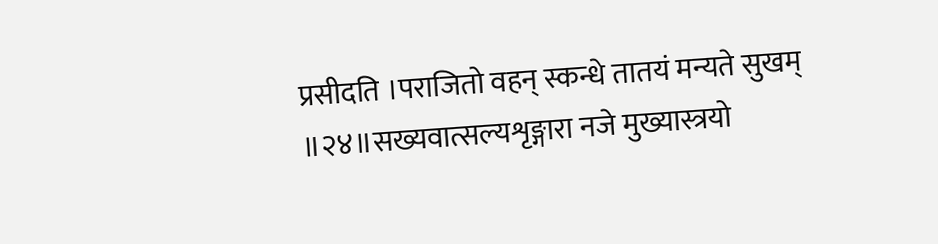प्रसीदति ।पराजितो वहन् स्कन्धे तातयं मन्यते सुखम् ॥२४॥सख्यवात्सल्यशृङ्गारा नजे मुख्यास्त्रयो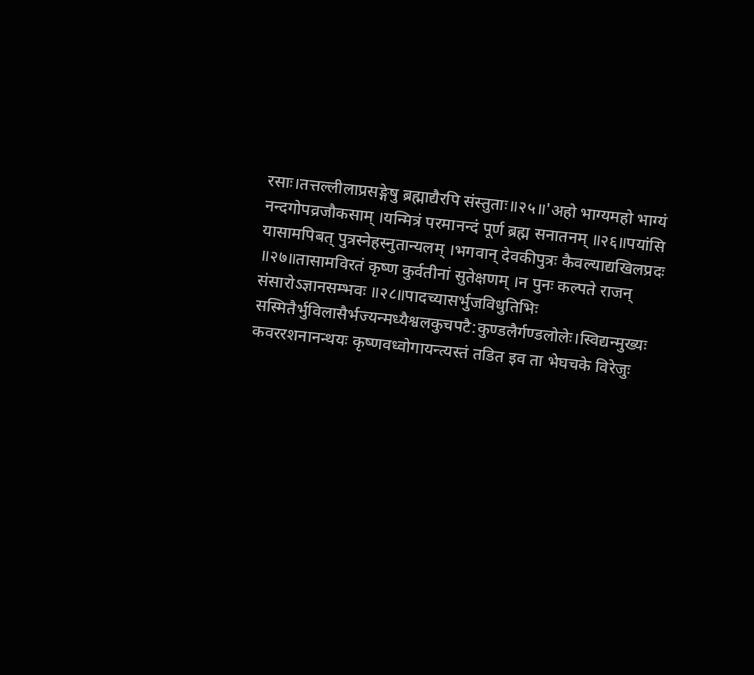रसाः।तत्तल्लीलाप्रसङ्गेषु ब्रह्माद्यैरपि संस्तुताः॥२५॥'अहो भाग्यमहो भाग्यं नन्दगोपव्रजौकसाम् ।यन्मित्रं परमानन्दं पूर्ण ब्रह्म सनातनम् ॥२६॥पयांसि यासामपिबत् पुत्रस्नेहस्नुतान्यलम् ।भगवान् देवकीपुत्रः कैवल्याद्यखिलप्रदः ॥२७॥तासामविरतं कृष्ण कुर्वतीनां सुतेक्षणम् ।न पुनः कल्पते राजन् संसारोऽज्ञानसम्भवः ॥२८॥पादच्यासर्भुजविधुतिभिः सस्मितैर्भुविलासैर्भज्यन्मध्यैश्वलकुचपटै:कुण्डलैर्गण्डलोलेः।स्विद्यन्मुख्यः कवररशनानन्थयः कृष्णवध्वोगायन्त्यस्तं तडित इव ता भेघचके विरेजुः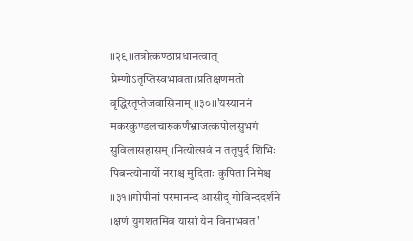॥२९॥तत्रोत्कण्ठाप्रधानत्वात् प्रेम्णोऽतृप्तिस्वभावता।प्रतिक्षणमतो वृद्धिरतृप्तेजवासिनाम् ॥३०॥'यस्याननं मकरकुण्डलचारुकर्णंभ्राजत्कपोलसुभगं सुविलासहासम् ।नित्योत्सवं न ततृपुर्द शिभिः पिबन्त्योनार्यो नराश्च मुदिताः कुपिता निमेश्च ॥३१॥गोपीनां परमानन्द आसीद् गोविन्ददर्शने ।क्षणं युगशतमिव यासां येन विनाभवत'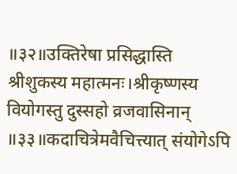॥३२॥उक्तिरेषा प्रसिद्धास्ति श्रीशुकस्य महात्मनः।श्रीकृष्णस्य वियोगस्तु दुस्सहो व्रजवासिनान् ॥३३॥कदाचित्रेमवैचित्त्यात् संयोगेऽपि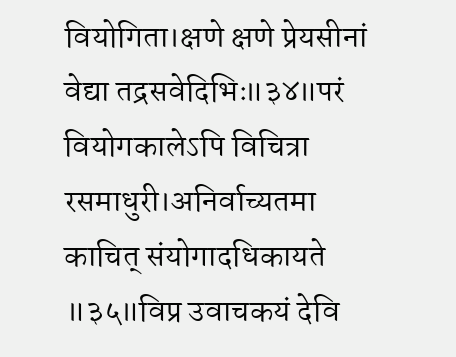वियोगिता।क्षणे क्षणे प्रेयसीनां वेद्या तद्रसवेदिभिः॥३४॥परं वियोगकालेऽपि विचित्रा रसमाधुरी।अनिर्वाच्यतमा काचित् संयोगादधिकायते ॥३५॥विप्र उवाचकयं देवि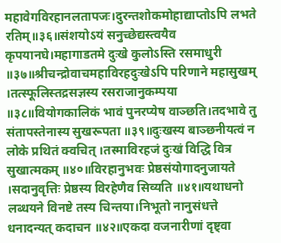महावेगविरहानलतापजः।दुरन्तशोकमोहाद्याप्तोऽपि लभते रतिम्॥३६॥संशयोऽयं सनुच्छेद्यस्त्वयैव कृपयानघे।महागाडतमे दुःखे कुलोऽस्ति रसमाधुरी ॥३७॥श्रीचन्द्रोवाचमहाविरहदुःखेऽपि परिणाने महासुखम् ।तत्स्फूलिस्तद्रसज्ञस्य रसराजानुकम्पया ॥३८॥वियोगकालिकं भावं पुनरप्येष वाञ्छति।तदभावे तु संतापस्तेनास्य सुखरूपता ॥३९॥दुःखस्य बाञ्छनीयत्वं न लोके प्रथितं क्वचित् ।तस्माविरहजं दुःखं विद्धि वित्र सुखात्मकम् ॥४०॥विरहानुभवः प्रेष्ठसंयोगादनुजायते ।सदानुवृत्तिः प्रेष्ठस्य विरहेणैव सिव्यति ॥४१॥यथाधनो लब्धयने विनष्टे तस्य चिन्तया।निभूतो नानुसंधत्ते धनादन्यत् कदाचन ॥४२॥एकदा वजनारीणां दृष्ट्वा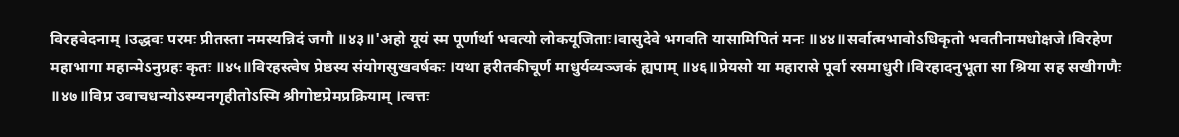विरहवेदनाम् ।उद्धवः परमः प्रीतस्ता नमस्यन्निदं जगौ ॥४३॥'अहो यूयं स्म पूर्णार्था भवत्यो लोकयूजिताः।वासुदेवे भगवति यासामिपितं मनः ॥४४॥सर्वात्मभावोऽधिकृतो भवतीनामधोक्षजे।विरहेण महाभागा महान्मेऽनुग्रहः कृतः ॥४५॥विरहस्त्वेष प्रेष्ठस्य संयोगसुखवर्षकः ।यथा हरीतकीचूर्ण माधुर्यव्यञ्जकं ह्यपाम् ॥४६॥प्रेयसो या महारासे पूर्वा रसमाधुरी।विरहादनुभूता सा श्रिया सह सखीगणैः ॥४७॥विप्र उवाचधन्योऽस्म्यनगृहीतोऽस्मि श्रीगोष्टप्रेमप्रक्रियाम् ।त्वत्तः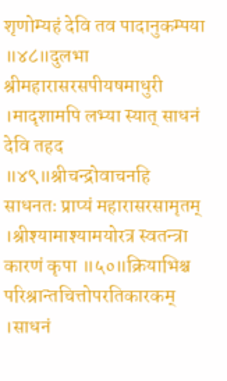शृणोम्यहं देवि तव पादानुकम्पया ॥४८॥दुलभा श्रीमहारासरसपीयषमाधुरी ।मादृशामपि लभ्या स्यात् साधनं देवि तहद ॥४९॥श्रीचन्द्रोवाचनहि साधनतः प्राप्यं महारासरसामृतम् ।श्रीश्यामाश्यामयोरत्र स्वतन्त्रा कारणं कृपा ॥५०॥क्रियाभिश्च परिश्रान्तचित्तोपरतिकारकम् ।साधनं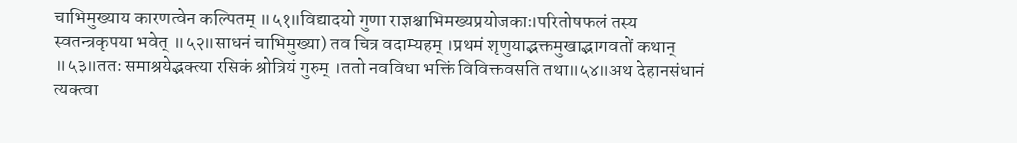चाभिमुख्याय कारणत्वेन कल्पितम् ॥५१॥विद्यादयो गुणा राज्ञश्चाभिमख्यप्रयोजकाः।परितोषफलं तस्य स्वतन्त्रकृपया भवेत् ॥५२॥साधनं चाभिमुख्या) तव चित्र वदाम्यहम् ।प्रथमं शृणुयाद्भक्तमुखाद्भागवतों कथान् ॥५३॥ततः समाश्रयेद्भक्त्या रसिकं श्रोत्रियं गुरुम् ।ततो नवविधा भक्तिं विविक्तवसति तथा॥५४॥अथ देहानसंधानं त्यक्त्वा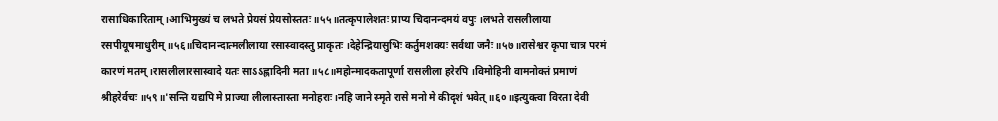रासाधिकारिताम् ।आभिमुख्यं च लभते प्रेयसं प्रेयसोस्ततः ॥५५॥तत्कृपालेशतः प्राप्य चिदानन्दमयं वपुः ।लभते रासलीलाया रसपीयूषमाधुरीम् ॥५६॥चिदानन्दात्मलीलाया रसास्वादस्तु प्राकृतः ।देहेन्द्रियासुभिः कर्तुमशक्यः सर्वथा जनैः ॥५७॥रासेश्वर कृपा चात्र परमं कारणं मतम् ।रासलीलारसास्वादे यतः साऽऽह्लादिनी मता ॥५८॥महोन्मादकतापूर्णा रासलीला हरेरपि ।विमोहिनी वामनोक्तं प्रमाणं श्रीहरेर्वचः ॥५९॥'सन्ति यद्यपि मे प्राज्या लीलास्तास्ता मनोहराः।नहि जाने स्मृते रासे मनो मे कीदृशं भवेत् ॥६०॥इत्युक्त्वा विरता देवी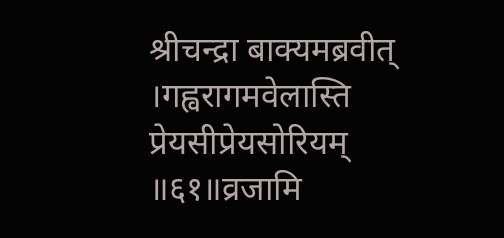श्रीचन्द्रा बाक्यमब्रवीत् ।गह्वरागमवेलास्ति प्रेयसीप्रेयसोरियम् ॥६१॥व्रजामि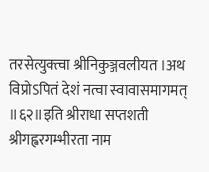तरसेत्युक्त्वा श्रीनिकुञ्जवलीयत ।अथ विप्रोऽपितं देशं नत्वा स्वावासमागमत् ॥६२॥इति श्रीराधा सप्तशती श्रीगह्वरगम्भीरता नाम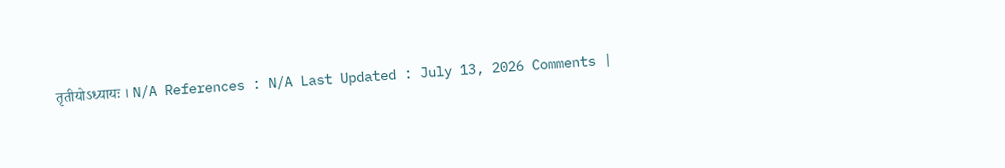तृतीयोऽध्यायः । N/A References : N/A Last Updated : July 13, 2026 Comments |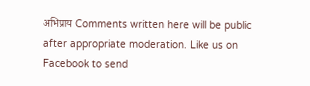अभिप्राय Comments written here will be public after appropriate moderation. Like us on Facebook to send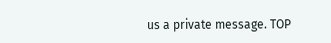us a private message. TOP